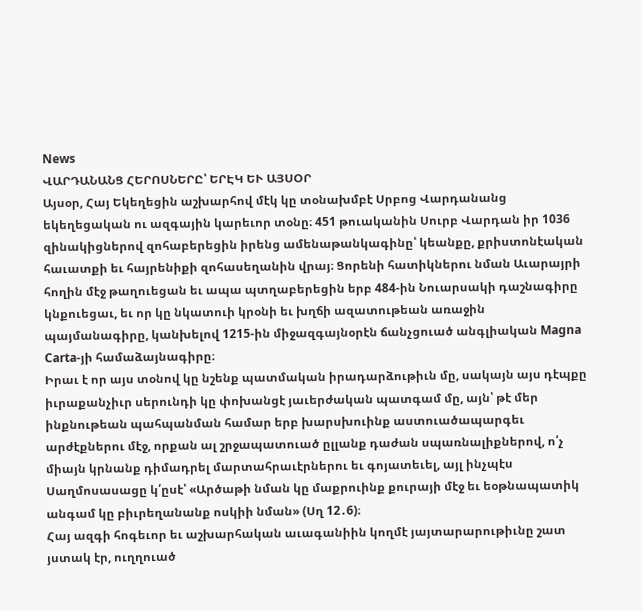News
ՎԱՐԴԱՆԱՆՑ ՀԵՐՈՍՆԵՐԸ՝ ԵՐԷԿ ԵՒ ԱՅՍՕՐ
Այսօր, Հայ Եկեղեցին աշխարհով մէկ կը տօնախմբէ Սրբոց Վարդանանց եկեղեցական ու ազգային կարեւոր տօնը։ 451 թուականին Սուրբ Վարդան իր 1036 զինակիցներով զոհաբերեցին իրենց ամենաթանկագինը՝ կեանքը, քրիստոնէական հաւատքի եւ հայրենիքի զոհասեղանին վրայ։ Ցորենի հատիկներու նման Աւարայրի հողին մէջ թաղուեցան եւ ապա պտղաբերեցին երբ 484-ին Նուարսակի դաշնագիրը կնքուեցաւ, եւ որ կը նկատուի կրօնի եւ խղճի ազատութեան առաջին պայմանագիրը, կանխելով 1215-ին միջազգայնօրէն ճանչցուած անգլիական Magna Carta-յի համաձայնագիրը։
Իրաւ է որ այս տօնով կը նշենք պատմական իրադարձութիւն մը, սակայն այս դէպքը իւրաքանչիւր սերունդի կը փոխանցէ յաւերժական պատգամ մը, այն՝ թէ մեր ինքնութեան պահպանման համար երբ խարսխուինք աստուածապարգեւ արժէքներու մէջ, որքան ալ շրջապատուած ըլլանք դաժան սպառնալիքներով, ո՛չ միայն կրնանք դիմադրել մարտահրաւէրներու եւ գոյատեւել, այլ ինչպէս Սաղմոսասացը կ՛ըսէ՝ «Արծաթի նման կը մաքրուինք քուրայի մէջ եւ եօթնապատիկ անգամ կը բիւրեղանանք ոսկիի նման» (Սղ 12․6)։
Հայ ազգի հոգեւոր եւ աշխարհական աւագանիին կողմէ յայտարարութիւնը շատ յստակ էր, ուղղուած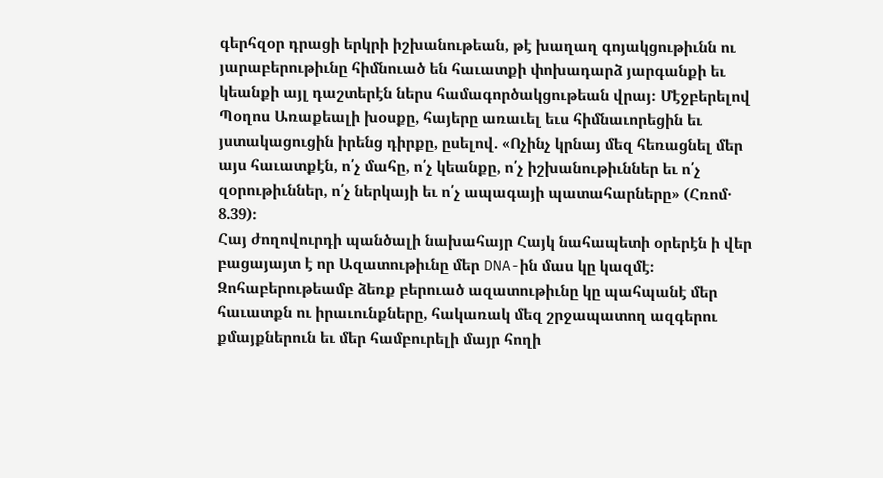գերհզօր դրացի երկրի իշխանութեան, թէ խաղաղ գոյակցութիւնն ու յարաբերութիւնը հիմնուած են հաւատքի փոխադարձ յարգանքի եւ կեանքի այլ դաշտերէն ներս համագործակցութեան վրայ։ Մէջբերելով Պօղոս Առաքեալի խօսքը, հայերը առաւել եւս հիմնաւորեցին եւ յստակացուցին իրենց դիրքը, ըսելով. «Ոչինչ կրնայ մեզ հեռացնել մեր այս հաւատքէն, ո՛չ մահը, ո՛չ կեանքը, ո՛չ իշխանութիւններ եւ ո՛չ զօրութիւններ, ո՛չ ներկայի եւ ո՛չ ապագայի պատահարները» (Հռոմ․ 8.39)։
Հայ ժողովուրդի պանծալի նախահայր Հայկ նահապետի օրերէն ի վեր բացայայտ է որ Ազատութիւնը մեր DNA-ին մաս կը կազմէ։ Զոհաբերութեամբ ձեռք բերուած ազատութիւնը կը պահպանէ մեր հաւատքն ու իրաւունքները, հակառակ մեզ շրջապատող ազգերու քմայքներուն եւ մեր համբուրելի մայր հողի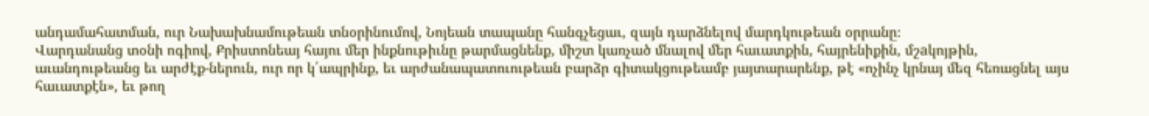անդամահատման, ուր Նախախնամութեան տնօրինումով, Նոյեան տապանը հանգչեցաւ, զայն դարձնելով մարդկութեան օրրանը։
Վարդանանց տօնի ոգիով, Քրիստոնեայ հայու մեր ինքնութիւնը թարմացնենք, միշտ կառչած մնալով մեր հաւատքին, հայրենիքին, մշaկոյթին, աւանդութեանց եւ արժէք-ներուն, ուր որ կ՛ապրինք, եւ արժանապատուութեան բարձր գիտակցութեամբ յայտարարենք, թէ «ոչինչ կրնայ մեզ հեռացնել այս հաւատքէն», եւ թող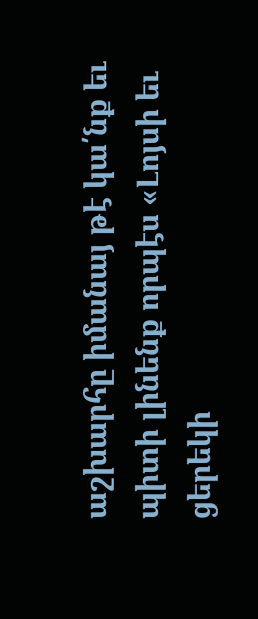աշխարհը իմանայ թէ կա՛նք եւ պիտի լինենք որպէս «Լոյսի եւ ցերեկի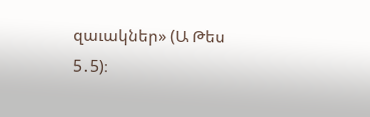զաւակներ» (Ա Թես 5․5)։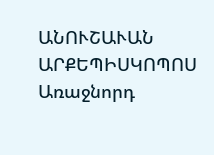ԱՆՈՒՇԱՒԱՆ ԱՐՔԵՊԻՍԿՈՊՈՍ
Առաջնորդ